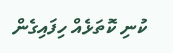ކުނި ކޮތަޅެއް ހިފައިގެން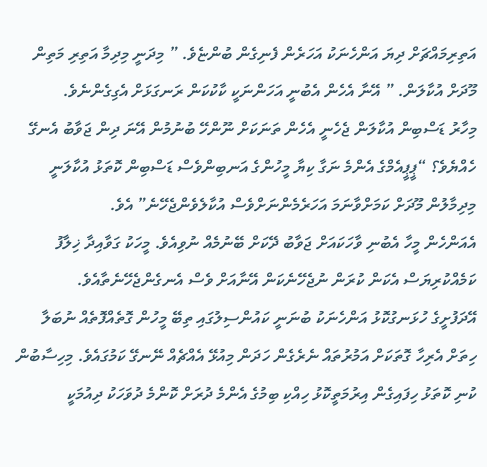އަތިރިމައްޗަށް ދިޔަ އަންހެނަކު އަހަރެން ފެނިގެން ބުންޏެވެ. ” މިދަނީ މިދިމާ އަތިރި މަތިން މޫދަށް އުކާލަން. ” އޭނާ އެހެން އެބުނީ އަހަންނަކީ ކާކުކަން ރަނގަޅަށް އެގިގެންނެވެ.
މިހާރު ޑަސްބިން އުކާލަން ޖެހެނީ އެހެން ތަނަކަށް ނޫންހޭ ބުނުމުން އޭނަ ދިން ޖަވާބު އެނގޭ ހެއްޔެވެ؟ “ޕީޕީއެމްގެ އެންމެ ނަގާ ކިޔާ މީހުންގެ އަނބިންވެސް ޑަސްބިން ކޮތަޅު އުކާލަނީ މިދިމާލުން މޫދަށް ކަމަށްވާނަމަ އަހަރެމެންނަށްވެސް އުކާލެވެންޖެހޭނެ” އެވެ.
އެއަންހެން މީހާ އެބުނި ވާހަކައަށް ޖަވާބު ދޭކަށް ބޭނުމެއް ނުވިއެވެ. މީހަކު ގަވާއިދާ ޚިލާފު ކަމެއްކުރިޔަސް އެކަން ކުރަން ނުޖެހޭނެކަން އޭނާއަށް ވެސް އެނގެންޖެހޭނެތާއެވެ.
އޭދަފުށީގެ ހުޅަނގުކޮޅު އަންހެނަކު ބުނަނީ ކައުންސިލުގައި ތިބޭ މީހުން ގޮތެއްފޮތެއް ނުބަލާ ހިތަށް އެރިހާ ގޮތަކަށް އަމުރުތައް ނެރެގެން ހަދަން މިއުޅޭ އެއްޗެއް ނޭނގޭ ކަމުގައެވެ. މިހިސާބުން ކުނި ކޮތަޅު ހިފައިގެން އިރުމަތީކޮޅު ހިއްކި ބިމުގެ އެންމެ ދުރަށް ކޮންމެ ދުވަހަކު ދިއުމަކީ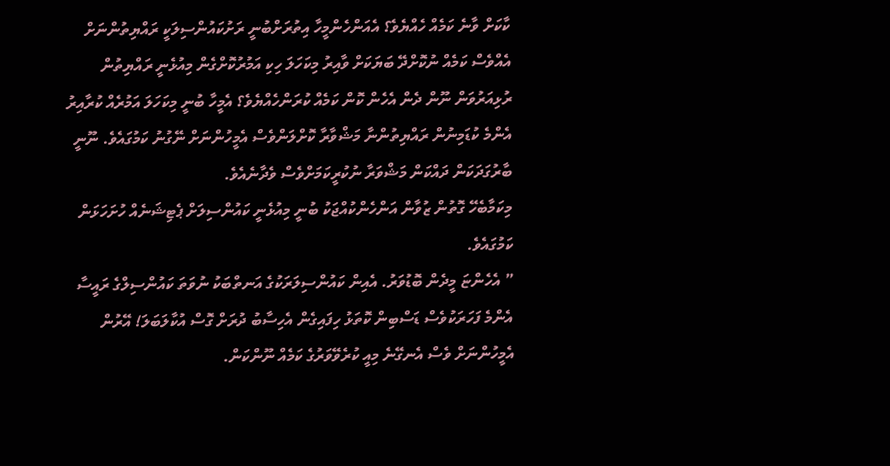ކާކަށް ވާނެ ކަމެއް ހެއްޔެވެ؟ އެއަންހެންމީހާ އިތުރަށްބުނީ ރަށުކައުންސިލަކީ ރައްޔިތުންނަށް އެއްވެސް ކަމެއް ނުކޮށްދޭ ބަޔަކަށް ވާއިރު މިކަހަލަ ހިކި އަމުރުކޮށްގެން މިއުޅެނީ ރައްޔިތުން ރުޅިއަރުވަން ނޫން ދެން އެހެން ކޮން ކަމެއް ކުރަންހެއްޔެވެ؟ އެމީހާ ބުނީ މިކަހަލަ އަމުރެއް ކުރާއިރު އެންމެ ކުޑަމިނުން ރައްޔިތުންނާ މަޝްވާރާ ކޮށްލަންވެސް އެމީހުންނަށް ނޭގުނު ކަމުގައެވެ. ނޫނީ ބާރުގަދަކަން ދައްކަން މަޝްވަރާ ނުކުރީކަމަށްވެސް ވެދާނެއެވެ.
މިކަމާބެހޭ ގޮތުން ޒުވާން އަންހެންކުއްޖަކު ބުނީ މިއުޅެނީ ކައުންސިލަށް ޕެޓިޝަނެއް ހުށަހަޅަން ކަމުގައެވެ.
” އެހެންޏަ މީދެން ބޮޑުވަރު. އެއިން ކައުންސިލަރަކުގެ އަނތްބަކު ނުވަތަ ކައުންސިލްގެ ރައީސާ އެންމެ ފަހަރަކުވެސް ޑަސްބިން ކޮތަޅު ހިފައިގެން އެހިސާބު ދުރަށް ގޮސް އުކާލަބަލަ! އޭރުން އެމީހުންނަށް ވެސް އެނގޭނެ މިއީ ކުރެވޭވަރުގެ ކަމެއް ނޫންކަން.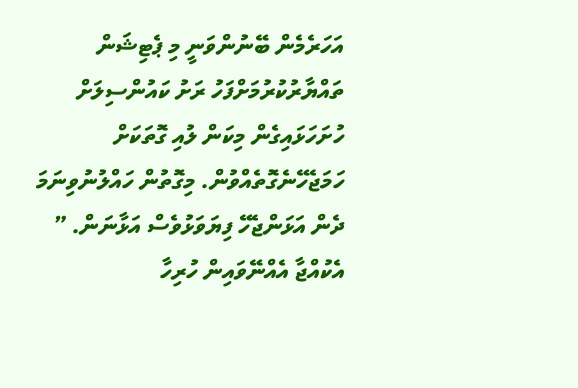އަހަރެމެން ބޭނުންވަނީ މި ޕެޓިޝަން ތައްޔާރުކުރުމަށްފަހު ރަށު ކައުންސިލަށް ހުށަހަޅައިގެން މިކަން ލުއި ގޮތަކަށް ހަމަޖެހޭނެގޮތެއްވުން. މިގޮތުން ހައްލުނުވިނަމަ ދެން އަޅަންޖެހޭ ފިޔަވަޅުވެސް އަޅާނަން. ” އެކުއްޖާ އެއްނޭވައިން ހުރިހާ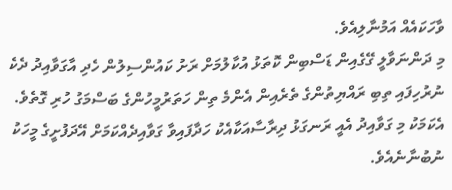ވާހަކައެއް އަމުނާލިއެވެ.
މި ދަންނަވާލީ ގޭގެއިން ޑަސްބިން ކޮތަޅު އުކާލުމަށް ރަށު ކައުންސިލުން ހެދި އާގަވާއިދު ދެކެ ނުރުހިފައި ތިބި ރައްޔިތުންގެ ތެރެއިން އެންމެ ތިން ހަތަރުމީހުންގެ ބަސްމަގު ހުރި ގޮތެވެ. އެކަމަކު މި ގަވާއިދު އެއީ ރަނގަޅު ދިރާސާއަކާއެކު ހަދާފައިވާ ގަވާއިދެއްކަމަށް އޭދަފުށީގެ މީހަކު ނުބުނާނެއެވެ.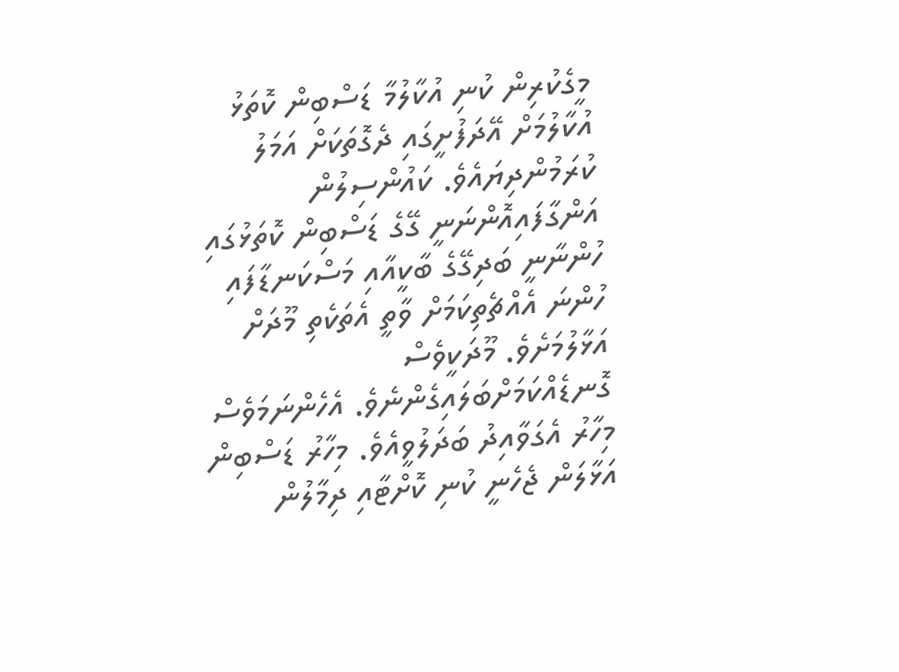މީގެކުރިން ކުނި އުކާލުމާ ޑަސްބިން ކޮތަޅު އުކާލުމަށް އޭދަފުށީގައި ދެގޮތަކަށް އަމަލު ކުރަމުންދިޔައެވެ. ކައުންސިލުން އަންގާފައިއޮންނަނީ ގޭގެ ޑަސްބިން ކޮތަޅުގައި ހުންނާނީ ބަދިގޭގެ ބާކީއާއި މަސްކަނޑާފައި ހުންނަ އެއްޗެތިކަމަށް ވާތީ އެތަކެތި މޫދަށް އަޅާލުމަށެވެ. މޫދަކީވެސް ގޮނޑެއްކަމަށްބަލައިގެންނެވެ. އެހެންނަމަވެސް މިހާރު އެގަވާއިދު ބަދަލުވީއެވެ. މިހާރު ޑަސްބިން އަޅާލަން ޖެހެނީ ކުނި ކޮށްޓާއި ދިމާލުން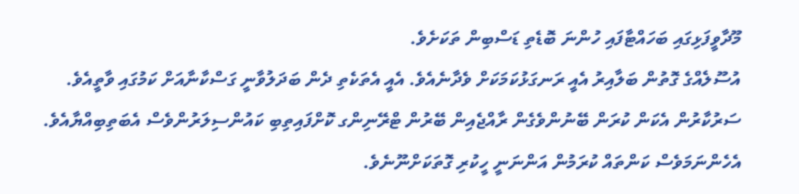މޫދާވީފަޅިގައި ބަހައްޓާފައި ހުންނަ ބޮޑެތި ޑަސްބިން ތަކަށެވެ.
އުސޫލެއްގެ ގޮތުން ބަލާއިރު އެއީ ރަނގަޅުކަމަކަށް ވެދާނެއެވެ. އެއީ އެތަކެތި ދެން ބަދަލުވާނީ ގަސްކާނާއަށް ކަމުގައި ވާތީއެވެ. ސަރުކާރުން އެކަން ކުރަން ބޭނުންވެގެން ރާއްޖެއިން ބޭރުން ޓްރޭނިންގ ކޮށްފައިތިބި ކައުންސިލަރުންވެސް އެބަތިބިއްޔާއެވެ. އެހެންނަމަވެސް ކަންތައް ކުރަމުން އަންނަނީ ހީކުރި ގޮތަކަށްނޫނެވެ.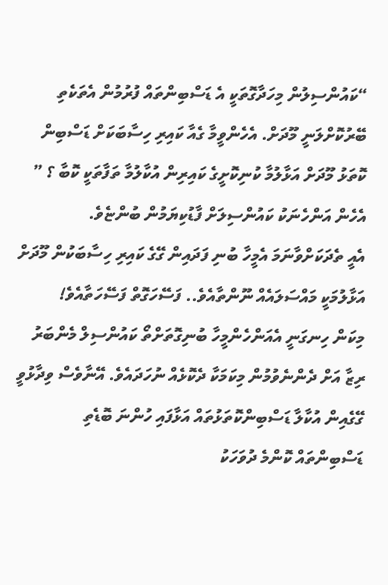“ކައުންސިލުން މިހަދާގޮތަކީ އެ ޑަސްބިންތައް ފުރުމުން އެތަކެތި ބޭރުކޮށްލަނީ މޫދަށް. އެހެންވީމާ ގެއާ ކައިރި ހިސާބަކަށް ޑަސްބިން ކޮތަޅު މޫދަށް އަޅާލުމާ ކުނިކޮށީގެ ކައިރިން އުކާލުމާ ތަފާތަކީ ކޮބާ ؟ ” އެހެން އަންހެނަކު ކައުންސިލަށް ފާޑުކިޔަމުން ބުންޏެވެ.
އެއީ ތެދަކަށްވާނަމަ އެމީހާ ބުނި ފަދައިން ގޭގެ ކައިރި ހިސާބަކުން މޫދަށް އަޅާލުމަކީ މައްސަލައެއް ނޫންތާއެވެ.. ފަސޭހަގޮތް ފަސޭހަތާއެވެ!
މިކަން ހިނގަނީ އެއަންހެންމީހާ ބުނިގޮތަށްތޯ ކައުންސިލް މެންބަރު ރިޒާ އަށް ދެންނެވުމުން މިކަމަކާ ދެކޮޅެއް ނުހަދައެވެ. އޭނާވެސް ވިދާޅުވީ ގޭގެއިން އުކާލާ ޑަސްބިންކޮތަޅުތައް އަޅާފައި ހުންނަ ބޮޑެތި ޑަސްބިންތައް ކޮންމެ ދުވަހަކު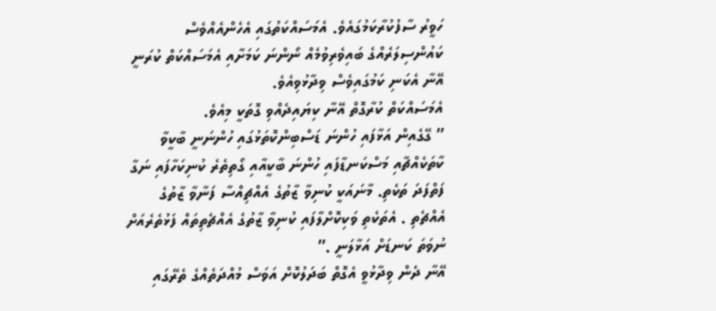ހަވީރު ސާފުކުރާކަމުގައެވެ. އެމަސައްކަތުގައި އެހެންއެއްވެސް ކައުންސިލަރެއްގެ ބައިވެރިވުމެއް ނޯންނަ ކަމަށާއި އެމަސައްކަތް ކުރަނީ އޭނާ އެކަނި ކަމުގައިވެސް ވިދާޅުވިއެވެ.
އެމަސައްކަތް ކުރާގޮތް އޭނާ ކިޔައިދެއްވި ގޮތަކީ މިއެވެ.
” ގޭގެއިން އަޅާފައި ހުންނަ ޑަސްބިންކޮތަޅުގައި ހުންނަނީ ބާކީވާ ކާތަކެއްޗާއި މަސްކަނޑާފައި ހުންނަ ބާކީއާއި ގޯތިތެރެ ކުނިކަހާފައި ނަގާ ފަތްފަދަ ތަކެތި. މާނައަކީ ކުނިވާ ޒާތުގެ އެއްޗިއްސާ ފަނާވާ ޒާތުގެ އެއްޗެތި . އެތަކެތި ވަކިކޮށްލާފައި ކުނިވާ ޒާތުގެ އެއްޗެތިތައް ފަޅުތެރެއަށް ނުވަތަ ކަނޑަށް އަޅާލަނީ .”
އޭނާ ދެން ވިދާޅުވީ އެގޮތް ބަދަލުކޮށް އަވަސް މުއްދަތެއްގެ ތެރޭގައި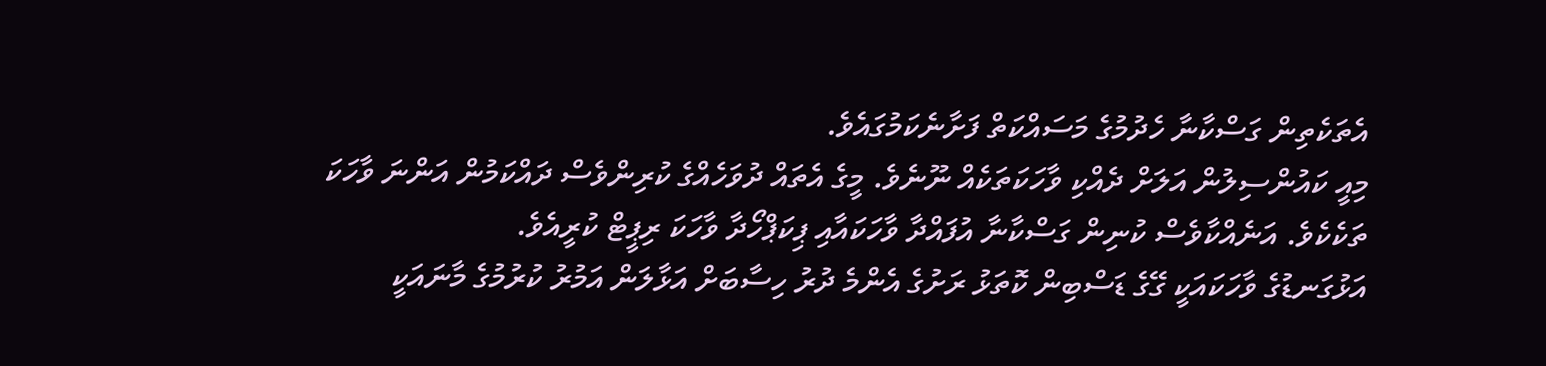އެތަކެތިން ގަސްކާނާ ހެދުމުގެ މަސައްކަތް ފަށާނެކަމުގައެވެ.
މިއީ ކައުންސިލުން އަލަށް ދެއްކި ވާހަކަތަކެއް ނޫނެވެ. މީގެ އެތައް ދުވަހެއްގެ ކުރިންވެސް ދައްކަމުން އަންނަ ވާހަކަ ތަކެކެވެ. އަނެއްކާވެސް ކުނިން ގަސްކާނާ އުފައްދާ ވާހަކައާއި ޕިކަޕްހޯދާ ވާހަކަ ރިޕީޓް ކުރީއެވެ.
އަޅުގަނޑުގެ ވާހަކައަކީ ގޭގެ ޑަސްބިން ކޮތަޅު ރަށުގެ އެންމެ ދުރު ހިސާބަށް އަޅާލަން އަމުރު ކުރުމުގެ މާނައަކީ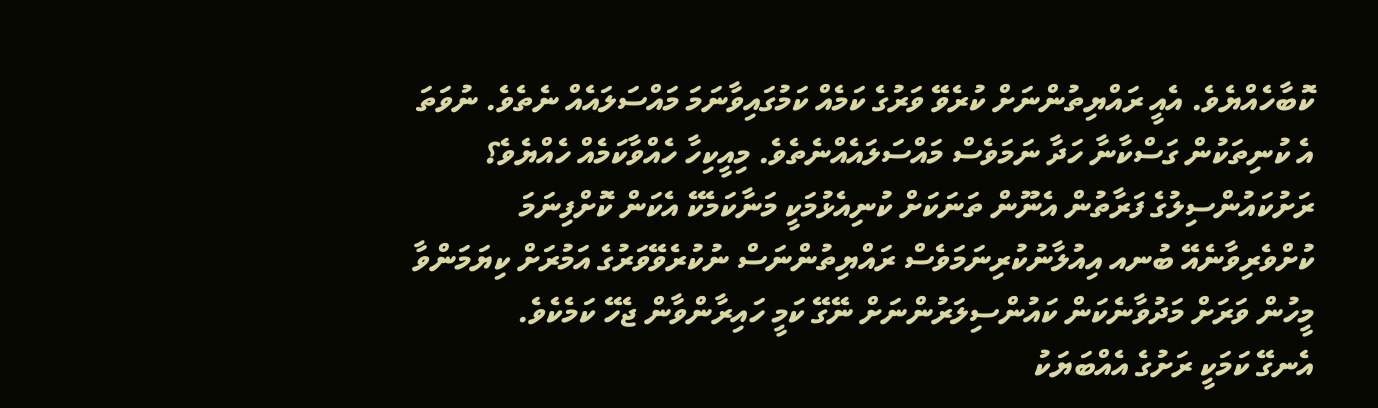ކޮބާހެއްޔެވެ. އެއީ ރައްޔިތުންނަށް ކުރެވޭ ވަރުގެ ކަމެއް ކަމުގައިވާނަމަ މައްސަލައެއް ނެތެވެ. ނުވަތަ އެ ކުނިތަކުން ގަސްކާނާ ހަދާ ނަމަވެސް މައްސަލައެއްނެތެވެ. މިއީކިހާ ހެއްވާކަމެއް ހެއްޔެވެ؟
ރަށުކައުންސިލުގެ ފަރާތުން އެނޫން ތަނަކަށް ކުނިއެޅުމަކީ މަނާކަމެކޭ އެކަން ކޮށްފިނަމަ ކުށްވެރިވާނެއޭ ބުނއ އިއުލާނުކުރިނަމަވެސް ރައްޔިތުންނަސް ނުކުރެވޭވަރުގެ އަމުރަށް ކިޔަމަންވާ މީހުން ވަރަށް މަދުވާނެކަން ކައުންސިލަރުންނަށް ނޭގޭ ކަމީ ހައިރާންވާން ޖެހޭ ކަމެކެވެ.
އެނގޭ ކަމަކީ ރަށުގެ އެއްބަޔަކު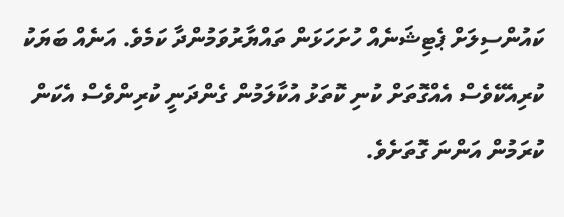ކައުންސިލަށް ޕެޓިޝަނެއް ހުށަހަޅަން ތައްޔާރުވަމުންދާ ކަމެވެ. އަނެއް ބަޔަކު ކުރިއެކޭވެސް އެއްގޮތަށް ކުނި ކޮތަޅު އުކާލަމުން ގެންދަނީ ކުރިންވެސް އެކަން ކުރަމުން އަންނަ ގޮތަށެވެ.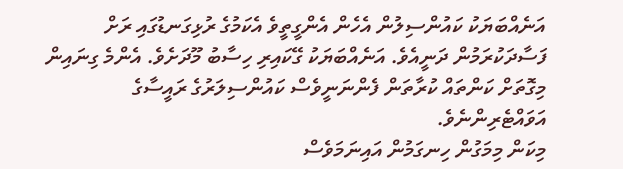އަނެއްބަޔަކު ކައުންސިލުން އެހެން އެންގީތީވެ އެކަމުގެ ރުޅިގަނޑުގައި ރަށް ފަސާދަކުރަމުން ދަނީއެވެ. އަނެއްބަޔަކު ގޭކައިރި ހިސާބު މޫދަށެވެ. އެންމެ ގިނައިން މިގޮތަށް ކަންތައް ކުރާތަން ފެންނަނީވެސް ކައުންސިލަރުގެ ރައީސާގެ އަވައްޓެރިންނެވެ.
މިކަން މިމަގުން ހިނގަމުން އައިނަމަވެސް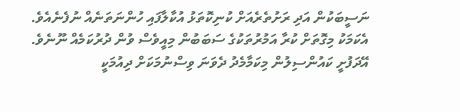ނަސީބަކުން އަދި ރަށުތެރެއަށް ކުނިކޮތަޅު އުކާލާފައި ހުންނަތަނެއް ނުފެނެއެވެ. އެކަމަކު މިގޮތަށް ކުރާ އަމުރުތަކުގެ ސަބަބުން މިއީވެސް ވުން ދުރުކަމެއް ނޫނެވެ.
އޭދަފުށީ ކައުންސިލުން މިކަމާމެދު ދެވަނަ ވިސްނުމަކަށް ދިއުމަކީ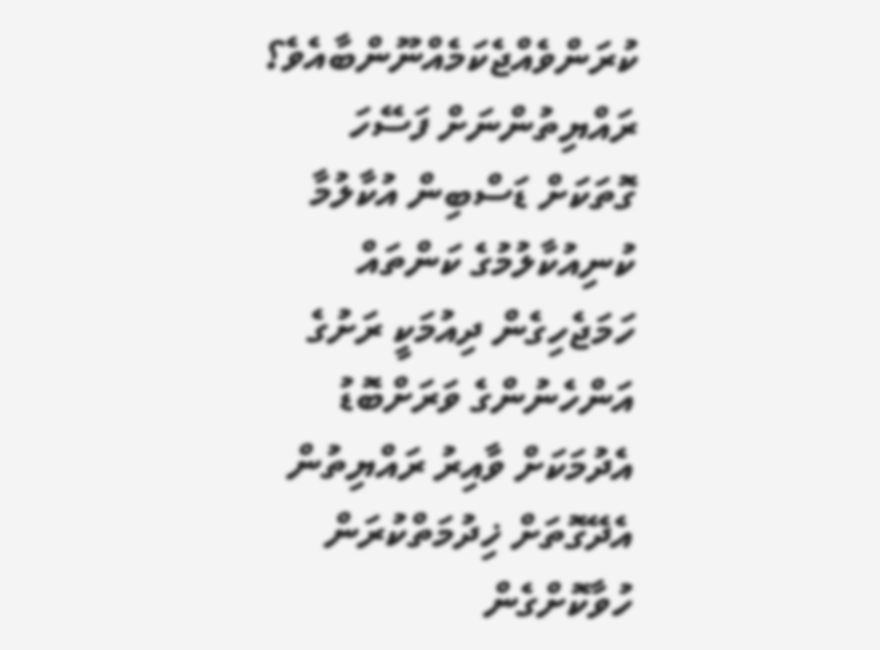ކުރަންވެއްޖެކަމެއްނޫންބާއެވެ؟ ރައްޔިތުންނަށް ފަސޭހަ ގޮތަކަށް ޑަސްބިން އުކާލުމާ ކުނިއުކާލުމުގެ ކަންތައް ހަމަޖެހިގެން ދިއުމަކީ ރަށުގެ އަންހެނުންގެ ވަރަށްބޮޑު އެދުމަކަށް ވާއިރު ރައްޔިތުން އެދޭގޮތަށް ޚިދުމަތްކުރަން ހުވާކޮށްގެން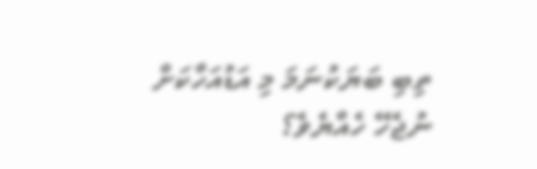ތިބި ބަޔަކުނަމަ މި އަޑުއަހާކަށް ނުޖެހޭ ހެއްޔެވެ؟